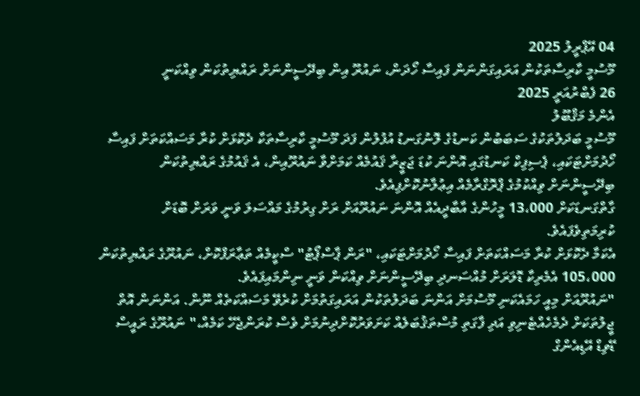04 އޭޕްރީލު 2025
މޫސުމީ ކާރިސާތަކުން އަރައިގަންނަން ފައިސާ ހޯދަން، ނައުރޫ އިން ބިދޭސީންނަށް ރައްޔިތުކަން ވިއްކަނީ
26 ފެބްރުއަރީ 2025
އެންމެ މަޤްބޫލު
މޫސުމީ ބަދަލުތަކުގެ ސަބަބުން ކަނޑުގެ ލޮނުގަނޑު އުފުލުން ފަދަ މޫސުމީ ކާރިސާތަކާ ދެކޮޅަށް ކުރާ މަސައްކަތަށް ފައިސާ ހޯދުމަށްޓަކައި، ޕެސިފިކް ކަނޑުގައި އޮންނަ ކުޑަ ޖަޒީރާ ޤައުމެއް ކަމަށްވާ ނައުރޫއިން، އެ ޤައުމުގެ ރައްޔިތުކަން ބިދޭސީންނަށް ވިއްކުމުގެ ޕްރޮގްރާމެއް އިޢުލާނުކޮށްފިއެވެ.
ގާތްގަނޑަކަށް 13،000 މީހުންގެ އާބާދީއެއް އޮންނަ ނައުރޫއަށް ރަށް ގިރުމުގެ މައްސަލަ ވަނީ ވަރަށް ބޮޑަށް ކުރިމަތިވެފައެވެ.
އެކަމާ ދެކޮޅަށް ކުރާ މަސައްކަތަށް ފައިސާ ހޯދުމަށްޓަކައި، "ރަން ޕާސްޕޯޓު" ސްކީމެއް ތަޢާރަފްކޮށް، ނައުރޫގެ ރައްޔިތުކަން 105،000 އެމެރިކާ ޑޮލަރަށް މުއްސަނދި ބިދޭސީންނަށް ވިއްކަން ވަނީ ނިންމައިފައެވެ.
"ނައުރޫއަށް މިއީ ހަމައެކަނި މޫސުމަށް އަންނަ ބަދަލުތަކުން އަރައިގަތުމަށް ކުރެވޭ މަސައްކަތެއް ނޫން. އަންނަން އޮތް ޖީލުތަކަށް ދެމެހެއްޓެނިވި އަދި ފާގަތި މުސްތަޤުބަލެއް ކަށަވަރުކޮށްދިނުމަށް ވެސް ކުރަންޖެހޭ ކަމެއް،" ނައުރޫގެ ރައީސް ޑޭވިޑް އޭޑިއެންގް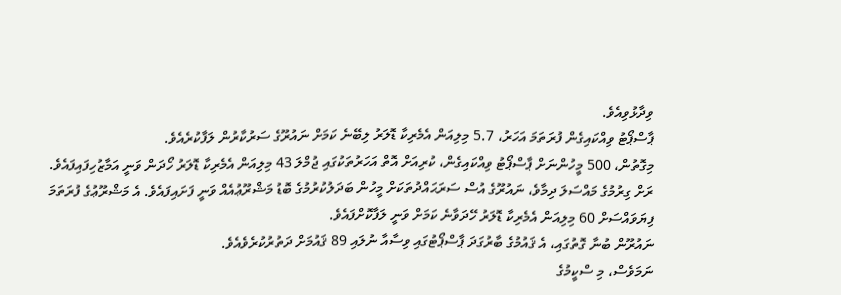ވިދާޅުވިއެވެ.
ޕާސްޕޯޓު ވިއްކައިގެން ފުރަތަމަ އަހަރު، 5.7 މިލިއަން އެމެރިކާ ޑޮލަރު ލިބޭނެ ކަމަށް ނައުރޫގެ ސަރުކާރުން ލަފާކުރެއެވެ.
މިގޮތުން، 500 މީހުންނަށް ޕާސްޕޯޓު ވިއްކައިގެން، ކުރިއަށް އޮތް އަހަރުތަކުގައި ޖުމްލަ 43 މިލިއަން އެމެރިކާ ޑޮލަރު ހޯދަން ވަނީ އަމާޒުހިފައިފައެވެ.
ރަށް ގިރުމުގެ މައްސަލަ ދިމާވެ، ނައުރޫގެ އުސް ސަރަޙައްދުތަކަށް މީހުން ބަދަލުކުރުމުގެ ބޮޑު މަޝްރޫޢުއެއް ވަނީ ފަށައިފައެވެ. އެ މަޝްރޫޢުގެ ފުރަތަމަ ފިޔަވައްސަށް 60 މިލިއަން އެމެރިކާ ޑޮލަރު ހޭދަވާނެ ކަމަށް ވަނީ ލަފާކޮށްފައެވެ.
ނައުރޫން ބުނާ ގޮތުގައި، އެ ޤައުމުގެ ބާރުގަދަ ޕާސްޕޯޓުގައި ވިސާއާ ނުލައި 89 ޤައުމަށް ދަތުރުކުރެވެއެވެ.
ނަމަވެސް، މި ސްކީމުގެ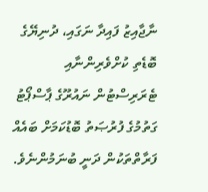ނާޖާއިޒު ފައިދާ ނަގައި، ދުނިޔޭގެ ބޮޑެތި ކުށްވެރިންނާއި ޓެރަރިސްޓުން ނައުރޫގެ ޕާސްޕޯޓު ގަތުމުގެ ފުރުޞަތު ބޮޑުކަމަށް ބައެއް ފަރާތްތަކުން ދަނީ ބުނަމުންނެވެ.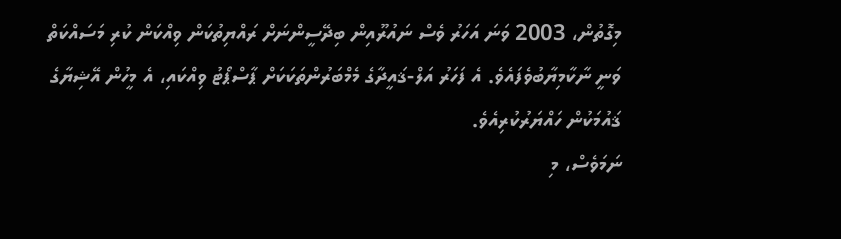މިގޮތުން، 2003 ވަނަ އަހަރު ވެސް ނައުރޫއިން ބިދޭސީންނަށް ރައްޔިތުކަން ވިއްކަން ކުރި މަސައްކަތް ވަނީ ނާކާމިޔާބުވެފައެވެ. އެ ފަހަރު އަލް-ޤައީދާގެ މެމްބަރުންތަކަކަށް ޕާސްޕޯޓު ވިއްކައި، އެ މީހުން އޭޝިޔާގެ ޤައުމަކުން ހައްޔަރުކުރިއެވެ.
ނަމަވެސް، މި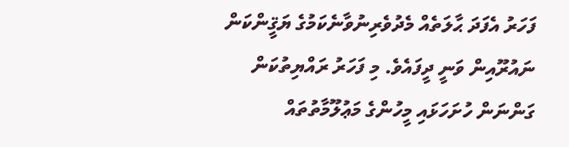ފަހަރު އެފަދަ ޙާލަތެއް މެދުވެރިނުވާނެކަމުގެ ޔަޤީންކަން ނައުރޫއިން ވަނީ ދީފައެވެ. މި ފަހަރު ރައްޔިތުކަން ގަންނަން ހުށަހަޅައި މީހުންގެ މަޢުލޫމާތުތައް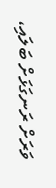ވަރަށް ރަނގަޅަށް ބަލައި،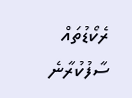ރެކޯޑުތައް ސާފުކުރާނެ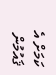ކަމަށް އެ ޤައުމުން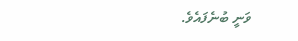ވަނީ ބުނެފައެވެ.